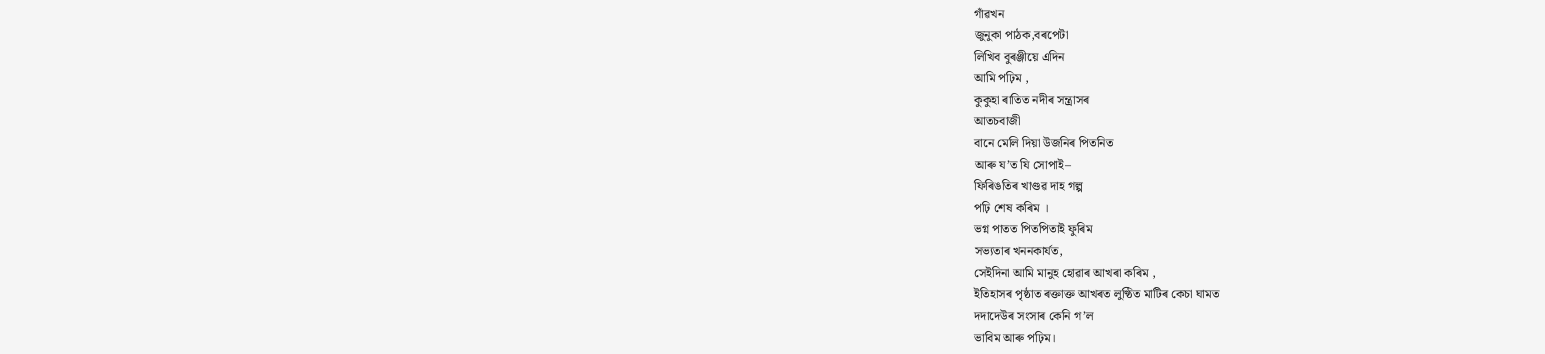গাঁৱখন
জুনুকা পাঠক,বৰপেটা
লিখিব বুৰঞ্জীয়ে এদিন
আমি পঢ়িম ,
কুকুহা ৰাতিত নদীৰ সন্ত্ৰাসৰ
আতচবাজী
বানে মেলি দিয়া উজনিৰ পিতনিত
আৰু য’ত যি সোপাই–
ফিৰিঙতিৰ খাণ্ডৱ দাহ গল্প
পঢ়ি শেষ কৰিম ।
ভগ্ন পাতত পিতপিতাই ফুৰিম
সভ্যতাৰ খননকাৰ্যত,
সেইদিনা আমি মানুহ হোৱাৰ আখৰা কৰিম ,
ইতিহাসৰ পৃষ্ঠাত ৰক্তাক্ত আখৰত লুণ্ঠিত মাটিৰ কেচা ঘামত
দদাদেউৰ সংসাৰ কেনি গ’ল
ভাবিম আৰু পঢ়িম।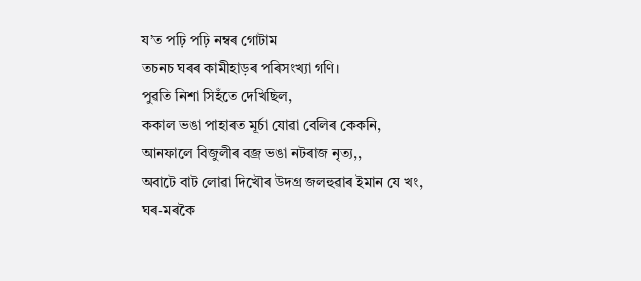য’ত পঢ়ি পঢ়ি নম্বৰ গোটাম
তচনচ ঘৰৰ কামীহাড়ৰ পৰিসংখ্যা গণি।
পুৱতি নিশা সিহঁতে দেখিছিল,
ককাল ভঙা পাহাৰত মূৰ্চা যোৱা বেলিৰ কেকনি,
আনফালে বিজুলীৰ বজ্ৰ ভঙা নটৰাজ নৃত্য,,
অবাটে বাট লোৱা দিখৌৰ উদগ্ৰ জলহুৱাৰ ইমান যে খং,
ঘৰ-মৰকৈ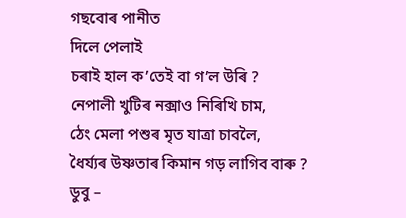গছবোৰ পানীত
দিলে পেলাই
চৰাই হাল ক’তেই বা গ’ল উৰি ?
নেপালী খুটিৰ নক্সাও নিৰিখি চাম,
ঠেং মেলা পশুৰ মৃত যাত্ৰা চাবলৈ,
ধৈৰ্য্যৰ উষ্ণতাৰ কিমান গড় লাগিব বাৰু ?
ডুবু –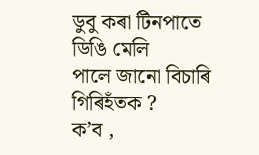ডুবু কৰা টিনপাতে ডিঙি মেলি
পালে জানো বিচাৰি
গিৰিহঁতক ?
ক’ব ,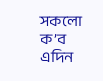সকলো ক’ব এদিন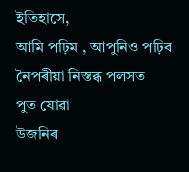ইতিহাসে,
আমি পঢ়িম , আপুনিও পঢ়িব
নৈপৰীয়া নিস্তব্ধ পলসত
পুত যোৱা
উজনিৰ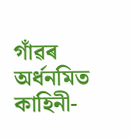গাঁৱৰ অৰ্ধনমিত কাহিনী-